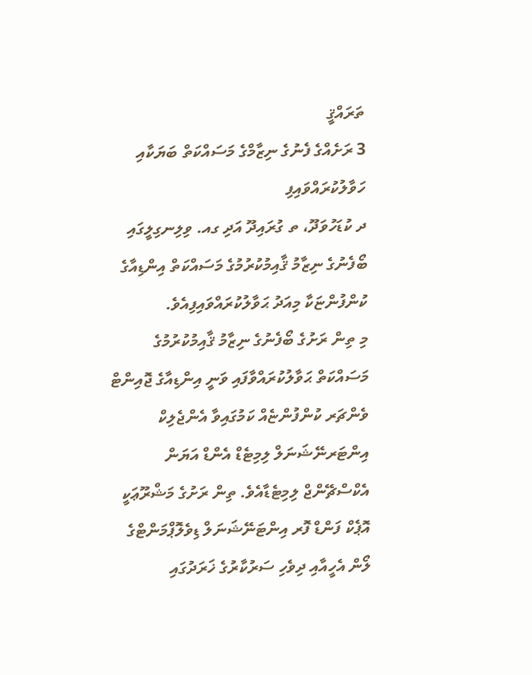ތަރައްޤީ
3 ރަށެއްގެ ފެނުގެ ނިޒާމްގެ މަސައްކަތް ބަޔަކާއި ހަވާލުކުރައްވައިފި
ދ ކުޑަހުވަދޫ، ތ ގުރައިދޫ އަދި ގއ. ވިލިނގިލީގައި ބޯފެނުގެ ނިޒާމު ޤާއިމުކުރުމުގެ މަސައްކަތް އިންޑިއާގެ ކުންފުންޏަކާ މިއަދު ޙަވާލުކުރައްވައިފިއެވެ.
މި ތިން ރަށުގެ ބޯފެނުގެ ނިޒާމު ޤާއިމުކުރުމުގެ މަސައްކަތް ޙަވާލުކުރައްވާފައި ވަނީ އިންޑިއާގެ ޖޮއިންޓް ވެންޗަރ ކުންފުންޏެއް ކަމުގައިވާ އެންޖެލިކް އިންޓަރނޭޝަނަލް ލިމިޓެޑް އެންޑް އަޔަން އެކްސްޗޭންޖް ލިމިޓެޑާއެވެ. ތިން ރަށުގެ މަޝްރޫޢަކީ އޮޕެކް ފަންޑް ފޮރ އިންޓަނޭޝަނަލް ޑިވެލޮޕްމަންޓްގެ ލޯން އެހީއާއި ދިވެހި ސަރުކާރުގެ ޚަރަދުގައި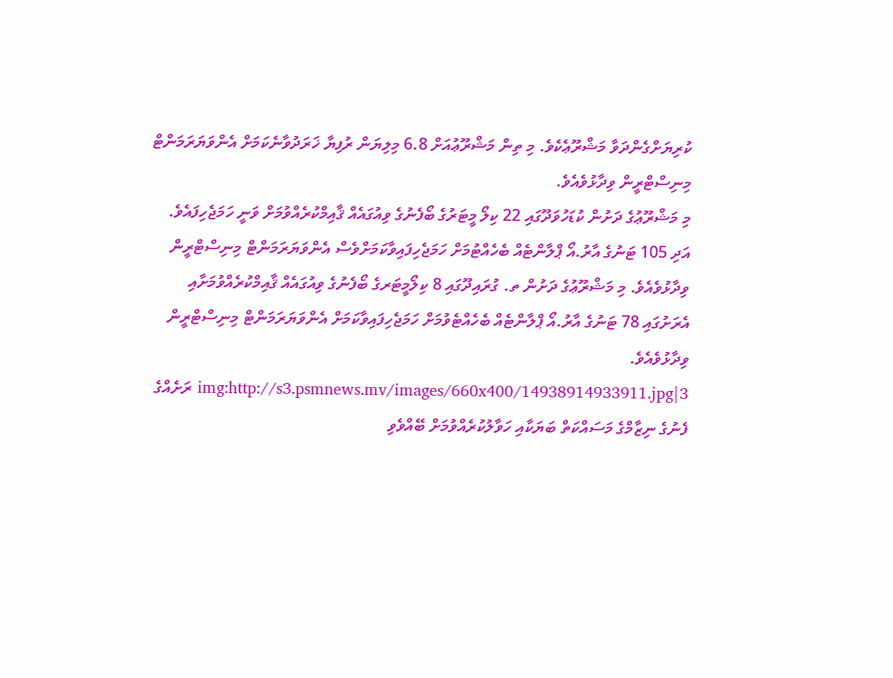ކުރިޔަށްގެންދަވާ މަޝްރޫޢެކެވެ. މި ތިން މަޝްރޫޢުއަށް 6.8 މިލިޔަން ރުފިޔާ ޚަރަދުވާނެކަމަށް އެންވަޔަރަމަންޓް މިނިސްޓްރީން ވިދާޅުވެއެވެ.
މި މަޝްރޫޢުގެ ދަށުން ކުޑަހުވަދޫގައި 22 ކިލޯ މީޓަރުގެ ބޯފެނުގެ ވިއުގައެއް ޤާއިމްކުރެއްވުމަށް ވަނީ ހަމަޖެހިފައެވެ. އަދި 105 ޓަނުގެ އާރު.އޯ ޕްލާންޓެއް ބެހެއްޓުމަށް ހަމަޖެހިފައިވާކަމަށްވެސް އެންވަޔަރަމަންޓް މިނިސްޓްރީން ވިދާޅުވެއެވެ. މި މަޝްރޫޢުގެ ދަށުން ތ. ގުރައިދޫގައި 8 ކިލޯމީޓަރގެ ބޯފެނުގެ ވިއުގައެއް ޤާއިމްކުރެއްވުމަށާއި އެރަށުގައި 78 ޓަނުގެ އާރު.އޯ ޕްލާންޓެއް ބެހެއްޓެވުމަށް ހަމަޖެހިފައިވާކަމަށް އެންވަޔަރަމަންޓް މިނިސްޓްރީން ވިދާޅުވެއެވެ.
img:http://s3.psmnews.mv/images/660x400/14938914933911.jpg|3 ރަށެއްގެ ފެނުގެ ނިޒާމްގެ މަސައްކަތް ބަޔަކާއި ހަވާލުކުރެއްވުމަށް ބޭއްވެވި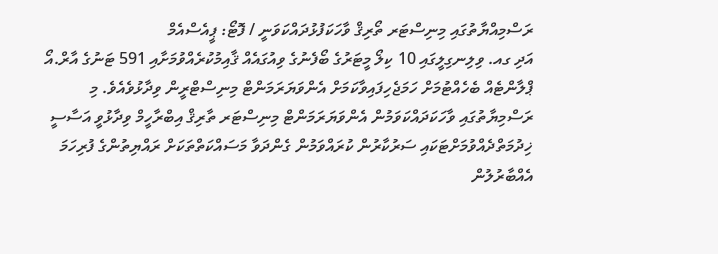ރަސްމިއްޔާތުގައި މިނިސްޓަރ ތޯރިޤް ވާހަކަފުޅުދައްކަވަނީ / ފޮޓޯ: ޕީއެސްއެމް
އަދި ގއ. ވިލިނގިލީގައި 10 ކިލޯ މީޓަރުގެ ބޯފެނުގެ ވިއުގައެއް ޤާއިމުކުރެއްވުމަށާއި 591 ޓަނުގެ އާރް.އޯ ޕްލާންޓެއް ބެހެއްޓުމަށް ހަމަޖެހިފައިވާކަމަށް އެންވަޔަރަމަންޓް މިނިސްޓްރީން ވިދާޅުވެއެވެ. މި ރަސްމިޔާތުގައި ވާހަކަދައްކަވަމުން އެންވަޔަރަމަންޓް މިނިސްޓަރ ތާރިޤް އިބްރާހީމް ވިދާޅުވީ އަސާސީ ޚިދުމަތްދެއްވުމަށްޓަކައި ސަރުކާރުން ކުރައްވަމުން ގެންދަވާ މަސައްކަތްތަކަށް ރައްޔިތުންގެ ފުރިހަމަ އެއްބާރުލުން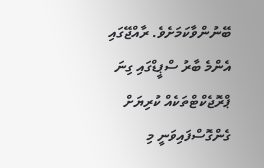ބޭނުންވާކަމަށެވެ. ރާއްޖޭގައި އެންމެ ބާރު ސްޕީޑްގައި ގިނަ ޕްރޮޖެކްޓްތަކެއް ކުރިޔަށް ގެންގޮސްފައިވަނީ މި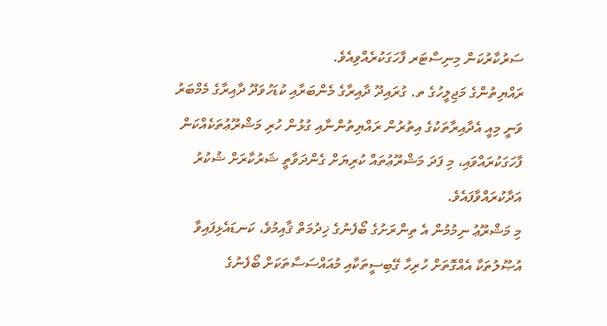ސަރުކާރުކަން މިނިސްޓަރ ފާހަގަކުރެއްވިއެވެ.
ރައްޔިތުންގެ މަޖިލީހުގެ ތ. ގުރައިދޫ ދާއިރާގެ މެންބަރާއި ކުޑަހުވަދޫ ދާއިރާގެ މެމްބަރު ވަނީ މިއީ އެދާއިރާތަކުގެ އިތުރުން ރައްޔިތުންނާއި ގުޅުން ހުރި މަޝްރޫޢުތަކެއްކަން ފާހަގަކުރައްވައި، މި ފަދަ މަޝްރޫޢުތައް ކުރިޔަށް ގެންދަވާތީ ޝަރުކާރަށް ޝުކުރު އަދާކުރައްވާފައެވެ.
މި މަޝްރޫޢު ނިމުމުން އެ ތިންރަށުގެ ބޯފެނުގެ ޚިދުމަތް ޤާއިމުވެ، ކަނޑައެޅިފައިވާ އުޞޫލުތަކާ އެއްގޮތަށް ހުރިހާ ގޭބިސީތަކާއި މުއައްސަސާތަކަށް ބޯފެނުގެ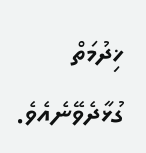ޚިދުމަތް ގުޅާދެވޭނެއެވެ.